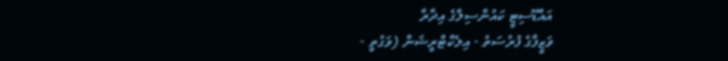އައްޑޫސިޓީ ކައުންސިލްގެ އިދާރާ
ވަޒީފާގެ ފުރުސަތު - އިލެކްޓްރީޝަން (ވަގުތީ -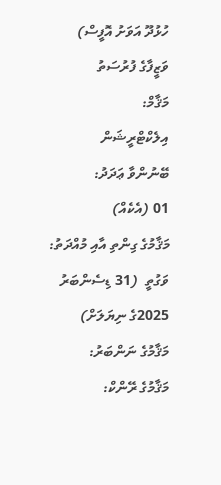ހުޅުދޫ އަވަށު އޮފީސް)
ވަޒީފާގެ ފުރުސަތު
މަޤާމް:
އިލެކްޓްރީޝަން
ބޭނުންވާ ޢަދަދު:
01 (އެކެއް)
މަޤާމުގެ ގިންތި އާއި މުއްދަތު:
ވަގުތީ  (31 ޑިސެންބަރު 2025ގެ ނިޔަލަށް)
މަޤާމުގެ ނަންބަރު:
މަޤާމުގެ ރޭންކް: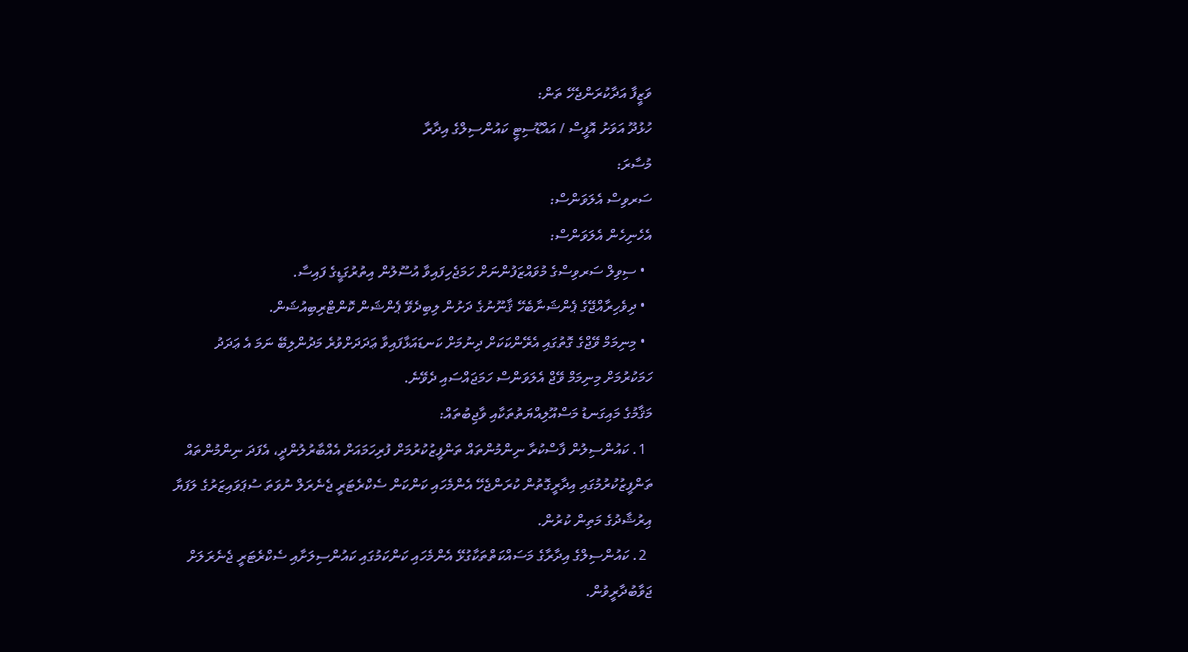ވަޒީފާ އަދާކުރަންޖެހޭ ތަން:
ހުޅުދޫ އަވަށު އޮފީސް / އައްޑޫސިޓީ ކައުންސިލްގެ އިދާރާ
މުސާރަ:
ސަރވިސް އެލަވަންސް:
އެހެނިހެން އެލަވަންސް:
  • ސިވިލް ސަރވިސްގެ މުވައްޒަފުންނަށް ހަމަޖެހިފައިވާ އުސޫލުން އިތުރުގަޑީގެ ފައިސާ.
  • ދިވެހިރާއްޖޭގެ ޕެންޝަނާބެހޭ ޤާނޫނުގެ ދަށުން ލިބިދެވޭ ޕެންޝަން ކޮންޓްރިބިއުޝަން.
  • މިނިމަމް ވޭޖްގެ ގޮތުގައި އެރޭންކަކަށް ދިނުމަށް ކަނޑައަޅާފައިވާ ޢަދަދަށްވުރެ މަދުންލިބޭ ނަމަ އެ ޢަދަދު ހަމަކުރުމަށް މިނިމަމް ވޭޖް އެލަވަންސް ހަމަޖައްސައި ދެވޭނެ.
މަޤާމުގެ މައިގަނޑު މަސްއޫލިއްޔަތުތަކާއި ވާޖިބުތައް:
  1. ކައުންސިލުން ފާސްކުރާ ނިންމުންތައް ތަންފީޒުކުރުމަށް ފުރިހަމައަށް އެއްބާރުލުންދީ، އެފަދަ ނިންމުންތައް ތަންފީޒުކުރުމުގައި އިދާރީގޮތުން ކުރަންޖެހޭ އެންމެހައި ކަންކަން ސެކްރެޓަރީ ޖެނެރަލް ނުވަތަ ސުޕަވައިޒަރުގެ ލަފަޔާ އިރުޝާދުގެ މަތިން ކުރުން.
  2. ކައުންސިލްގެ އިދާރާގެ މަސައްކަތްތަކާގުޅޭ އެންމެހައި ކަންކަމުގައި ކައުންސިލަށާއި ސެކްރެޓަރީ ޖެނެރަލަށް ޖަވާބުދާރީވުން.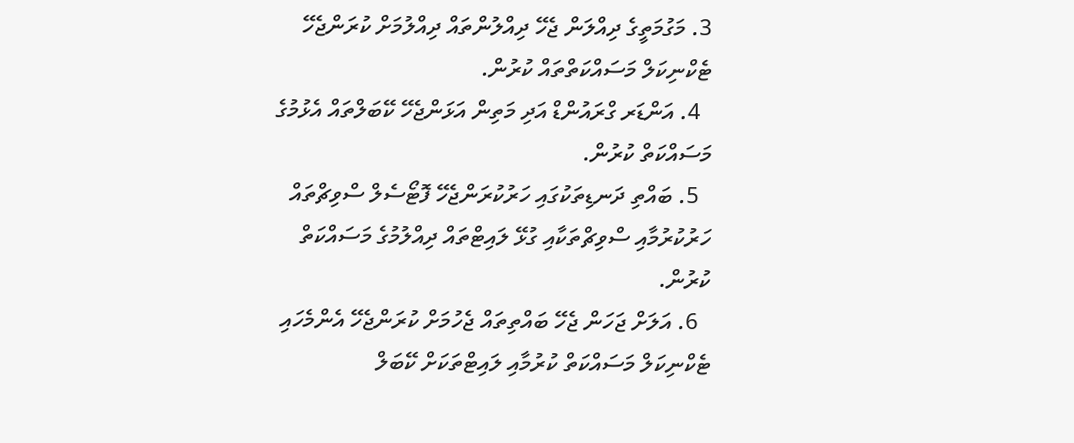3. މަގުމަތީގެ ދިއްލަން ޖެހޭ ދިއްލުންތައް ދިއްލުމަށް ކުރަންޖެހޭ ޓެކްނިކަލް މަސައްކަތްތައް ކުރުން.
  4. އަންޑަރ ގްރައުންޑް އަދި މަތިން އަޅަންޖެހޭ ކޭބަލްތައް އެޅުމުގެ މަސައްކަތް ކުރުން.
  5. ބައްތި ދަނޑިތަކުގައި ހަރުކުރަންޖެހޭ ފޮޓޯސެލް ސްވިޗްތައް ހަރުކުރުމާއި ސްވިޗްތަކާއި ގުޅޭ ލައިޓްތައް ދިއްލުމުގެ މަސައްކަތް ކުރުން.
  6. އަލަށް ޖަހަން ޖެހޭ ބައްތިތައް ޖެހުމަށް ކުރަންޖެހޭ އެންމެހައި ޓެކްނިކަލް މަސައްކަތް ކުރުމާއި ލައިޓްތަކަށް ކޭބަލް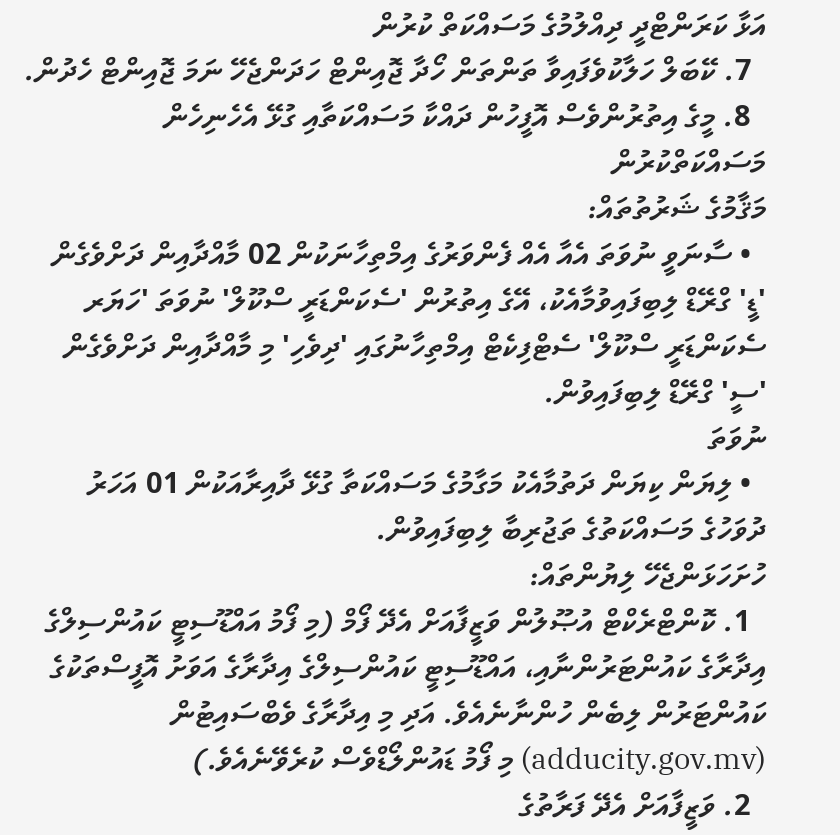އަޅާ ކަރަންޓްދީ ދިއްލުމުގެ މަސައްކަތް ކުރުން
  7. ކޭބަލް ހަލާކުވެފައިވާ ތަންތަން ހޯދާ ޖޮއިންޓް ހަދަންޖެހޭ ނަމަ ޖޮއިންޓް ހެދުން.
  8. މީގެ އިތުރުންވެސް އޮފީހުން ދައްކާ މަސައްކަތާއި ގުޅޭ އެހެނިހެން މަސައްކަތްކުރުން
މަޤާމުގެ ޝަރުތުތައް:
  • ސާނަވީ ނުވަތަ އެއާ އެއް ފެންވަރުގެ އިމްތިހާނަކުން 02 މާއްދާއިން ދަށްވެގެން 'ޑީ' ގްރޭޑް ލިބިފައިވުމާއެކު، އޭގެ އިތުރުން 'ސެކަންޑަރީ ސްކޫލް' ނުވަތަ 'ހަޔަރ ސެކަންޑަރީ ސްކޫލް' ސެޓްފިކެޓް އިމްތިހާނުގައި 'ދިވެހި' މި މާއްދާއިން ދަށްވެގެން 'ސީ' ގްރޭޑް ލިބިފައިވުން.
ނުވަތަ
  • ލިޔަން ކިޔަން ދަތުމާއެކު މަގާމުގެ މަސައްކަތާ ގުޅޭ ދާއިރާއަކުން 01 އަހަރު ދުވަހުގެ މަސައްކަތުގެ ތަޖުރިބާ ލިބިފައިވުން.
ހުށަހަޅަންޖެހޭ ލިޔުންތައް:
  1. ކޮންޓްރެކްޓް އުޞޫލުން ވަޒީފާއަށް އެދޭ ފޯމް (މި ފޯމު އައްޑޫސިޓީ ކައުންސިލްގެ އިދާރާގެ ކައުންޓަރުންނާއި، އައްޑޫސިޓީ ކައުންސިލްގެ އިދާރާގެ އަވަށު އޮފީސްތަކުގެ ކައުންޓަރުން ލިބެން ހުންނާނެއެވެ. އަދި މި އިދާރާގެ ވެބްސައިޓުން (adducity.gov.mv) މި ފޯމު ޑައުންލޯޑްވެސް ކުރެވޭނެއެވެ.)
  2. ވަޒީފާއަށް އެދޭ ފަރާތުގެ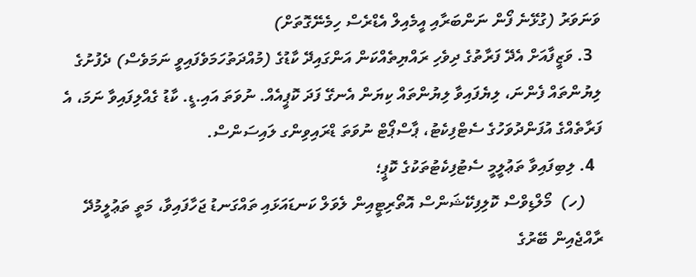ވަނަވަރު (ގުޅޭނެ ފޯން ނަންބަރާއި އީމެއިލް އެޑްރެސް ހިމެނޭގޮތަށް)
  3. ވަޒީފާއަށް އެދޭ ފަރާތުގެ ދިވެހި ރައްޔިތެއްކަން އަންގައިދޭ ކާޑުގެ (މުއްދަތުހަމަވެފައިވީ ނަމަވެސް) ދެފުށުގެ ލިޔުންތައް ފެންނަ، ލިޔެފައިވާ ލިޔުންތައް ކިޔަން އެނގޭ ފަދަ ކޮޕީއެއް. ނުވަތަ އައި.ޑީ. ކާޑު ގެއްލިފައިވާ ނަމަ، އެ ފަރާތެއްގެ އުފަންދުވަހުގެ ސެޓްފިކެޓު، ޕާސްޕޯޓް ނުވަތަ ޑްރައިވިންގ ލައިސަންސް.
  4. ލިބިފައިވާ ތަޢުލީމީ ސެޓުފިކެޓުތަކުގެ ކޮޕީ؛
    (ހ)  މޯލްޑިވްސް ކޮލިފިކޭޝަންސް އޮތޯރިޓީއިން ލެވަލް ކަނޑައަޅައި ތައްގަނޑު ޖަހާފައިވާ، މަތީ ތަޢުލީމުދޭ ރާއްޖެއިން ބޭރުގެ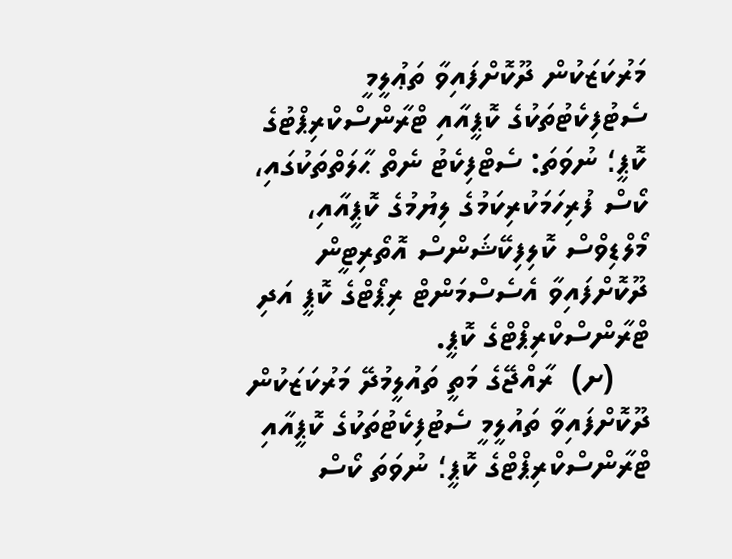މަރުކަޒަކުން ދޫކޮށްފައިވާ ތަޢުލީމީ ސެޓުފިކެޓުތަކުގެ ކޮޕީއާއި ޓްރާންސްކްރިޕްޓުގެ ކޮޕީ؛ ނުވަތަ: ސެޓްފިކެޓު ނެތް ޙާލަތްތަކުގައި، ކޯސް ފުރިހަމަކުރިކަމުގެ ލިޔުމުގެ ކޮޕީއާއި، މޯލްޑިވްސް ކޮލިފިކޭޝަންސް އޮތޯރިޓީން ދޫކޮށްފައިވާ އެސެސްމަންޓް ރިޕޯޓްގެ ކޮޕީ އަދި ޓްރާންސްކްރިޕްޓްގެ ކޮޕީ.
    (ށ)  ރާއްޖޭގެ މަތީ ތައުލީމުދޭ މަރުކަޒަކުން ދޫކޮށްފައިވާ ތައުލީމީ ސެޓުފިކެޓުތަކުގެ ކޮޕީއާއި ޓްރާންސްކްރިޕްޓްގެ ކޮޕީ؛ ނުވަތަ ކޯސް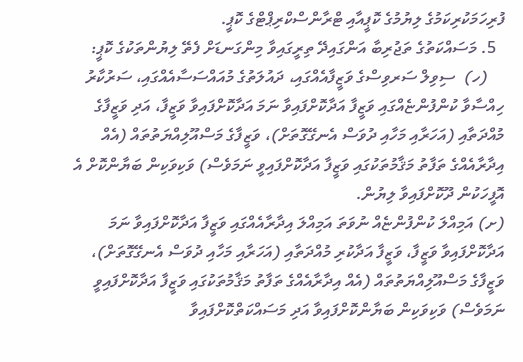ފުރިހަމަކުރިކަމުގެ ލިޔުމުގެ ކޮޕީއާއި ޓްރާންސްކްރިޕްޓްގެ ކޮޕީ.
  5. މަސައްކަތުގެ ތަޖުރިބާ އަންގައިދޭ ތިރީގައިވާ މިންގަނޑަށް ފެތޭ ލިޔުންތަކުގެ ކޮޕީ:
    (ހ)  ސިވިލް ސަރވިސްގެ ވަޒީފާއެއްގައި، ދައުލަތުގެ މުއައްސަސާއެއްގައި، ސަރުކާރު ހިއްސާވާ ކުންފުންޏެއްގައި ވަޒީފާ އަދާކޮށްފައިވާ ނަމަ އަދާކޮށްފައިވާ ވަޒީފާ، އަދި ވަޒީފާގެ މުއްދަތާއި (އަހަރާއި މަހާއި ދުވަސް އެނގޭގޮތަށް)، ވަޒީފާގެ މަސްއޫލިއްޔަތުތައް (އެއް އިދާރާއެއްގެ ތަފާތު މަޤާމުތަކުގައި ވަޒީފާ އަދާކޮށްފައިވީ ނަމަވެސް) ވަކިވަކިން ބަޔާންކޮށް އެ އޮފީހަކުން ދޫކޮށްފައިވާ ލިޔުން.
(ށ) އަމިއްލަ ކުންފުންޏެއް ނުވަތަ އަމިއްލަ އިދާރާއެއްގައި ވަޒީފާ އަދާކޮށްފައިވާ ނަމަ އަދާކޮށްފައިވާ ވަޒީފާ، ވަޒީފާ އަދާކުރި މުއްދަތާއި (އަހަރާއި މަހާއި ދުވަސް އެނގޭގޮތަށް)، ވަޒީފާގެ މަސްއޫލިއްޔަތުތައް (އެއް އިދާރާއެއްގެ ތަފާތު މަޤާމުތަކުގައި ވަޒީފާ އަދާކޮށްފައިވީ ނަމަވެސް) ވަކިވަކިން ބަޔާންކޮށްފައިވާ އަދި މަސައްކަތްކޮށްފައިވާ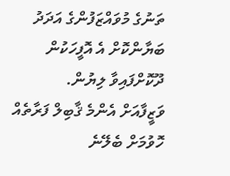ތަނުގެ މުވައްޒަފުންގެ އަދަދު ބަޔާންކޮށް އެ އޮފީހަކުން ދޫކޮށްފައިވާ ލިޔުން.
ވަޒީފާއަށް އެންމެ ޤާބިލް ފަރާތެއް ހޮވުމަށް ބެލޭނެ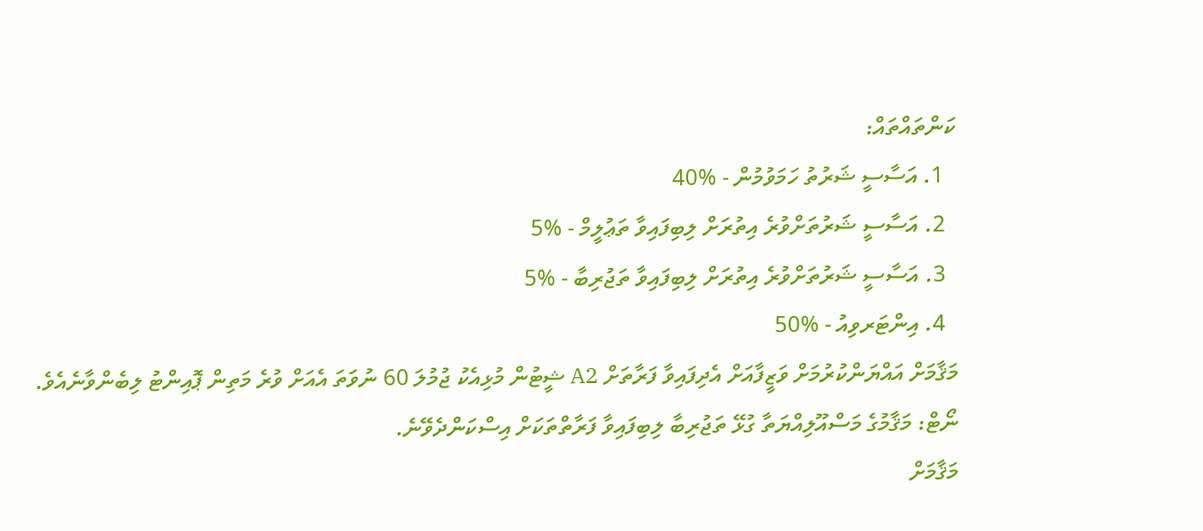ކަންތައްތައް:
  1. އަސާސީ ޝަރުތު ހަމަވުމުން - %40
  2. އަސާސީ ޝަރުތަށްވުރެ އިތުރަށް ލިބިފައިވާ ތަޢުލީމް - %5
  3. އަސާސީ ޝަރުތަށްވުރެ އިތުރަށް ލިބިފައިވާ ތަޖުރިބާ - %5
  4. އިންޓަރވިއު - %50
މަޤާމަށް އައްޔަންކުރުމަށް ވަޒީފާއަށް އެދިފައިވާ ފަރާތަށް A2 ޝީޓުން މުޅިއެކު ޖުމުލަ 60 ނުވަތަ އެއަށް ވުރެ މަތިން ޕޮއިންޓު ލިބެންވާނެއެވެ.
ނޯޓް: މަޤާމުގެ މަސްއޫލިއްޔަތާ ގުޅޭ ތަޖުރިބާ ލިބިފައިވާ ފަރާތްތަކަށް އިސްކަންދެވޭނެ.
މަޤާމަށް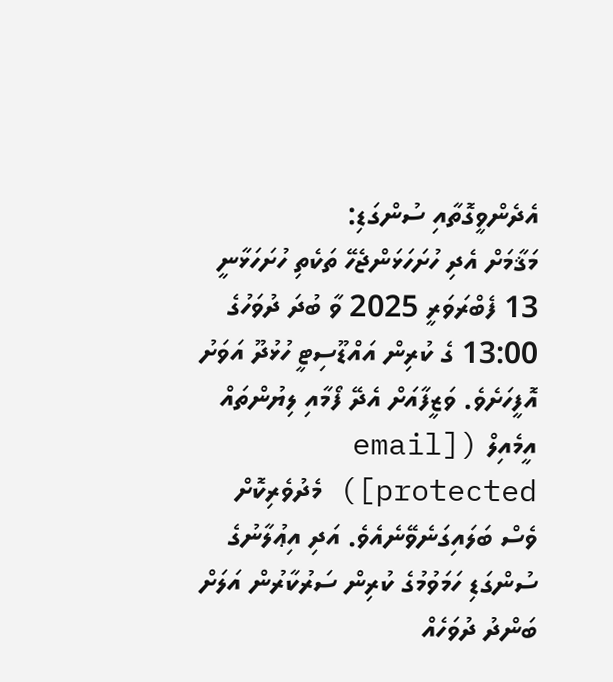އެދެންވީގޮތާއި ސުންގަޑި:
މަޤާމަށް އެދި ހުށަހަޅަންޖެހޭ ތަކެތި ހުށަހަޅާނީ 13 ފެބްރަވަރީ 2025 ވާ ބުދަ ދުވަހުގެ 13:00 ގެ ކުރިން އައްޑޫސިޓީ ހުޅުދޫ އަވަށު އޮފީހަށެވެ. ވަޒީފާއަށް އެދޭ ފޯމާއި ލިޔުންތައް އީމެއިލް ([email protected]) މެދުވެރިކޮށް ވެސް ބަލައިގަނެވޭނެއެވެ. އަދި އިޢުލާނުގެ ސުންގަޑި ހަމަވުމުގެ ކުރިން ސަރުކާރުން އަލަށް ބަންދު ދުވަހެއް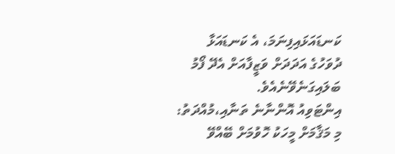ކަނޑައަޅައިފިނަމަ، އެ ކަނޑައަޅާ ދުވަހުގެ އަދަދަށް ވަޒީފާއަށް އެދޭ ފޯމު ބަލައިގަނެވޭނެއެވެ.
އިންޓަވިއު އޮންނާނެ ތަނާއި،މުއްދަތު:
މި މަޤާމަށް މީހަކު ހޮވުމަށް ބޭއްވޭ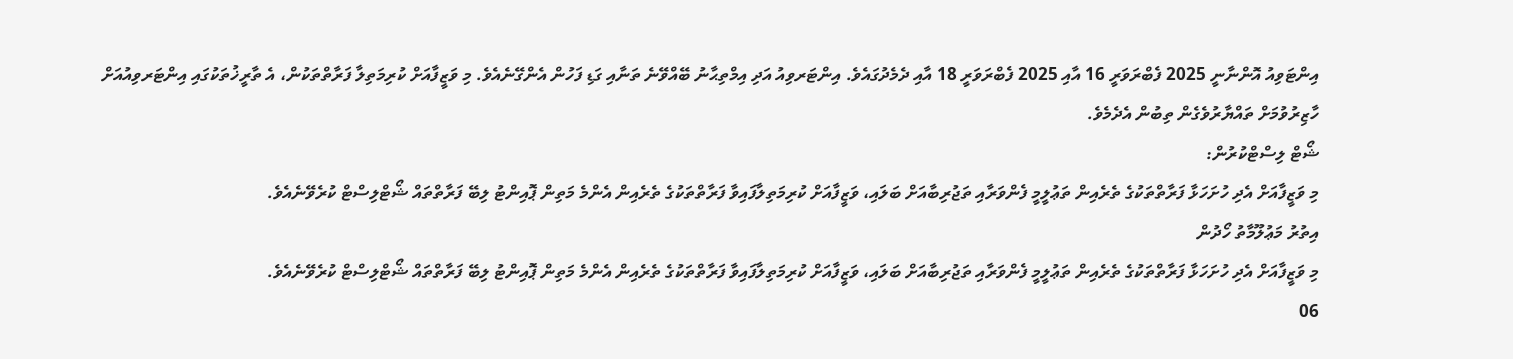އިންޓަވިއު އޮންނާނީ 2025 ފެބްރަވަރީ 16 އާއި 2025 ފެބްރަވަރީ 18 އާއި ދެމެދުގައެވެ. އިންޓަރވިއު އަދި އިމްތިޙާނު ބޭއްވޭނެ ތަނާއި ގަޑި ފަހުން އެންގޭނެއެވެ. މި ވަޒީފާއަށް ކުރިމަތިލާ ފަރާތްތަކުން، އެ ތާރީޚުތަކުގައި އިންޓަރވިއުއަށް ހާޒިރުވުމަށް ތައްޔާރުވެގެން ތިބުން އެދެމެވެ.
ޝޯޓް ލިސްޓްކުރުން:
މި ވަޒީފާއަށް އެދި ހުށަހަޅާ ފަރާތްތަކުގެ ތެރެއިން ތަޢުލީމީ ފެންވަރާއި ތަޖުރިބާއަށް ބަލައި، ވަޒީފާއަށް ކުރިމަތިލާފައިވާ ފަރާތްތަކުގެ ތެރެއިން އެންމެ މަތިން ޕޮއިންޓު ލިބޭ ފަރާތްތައް ޝޯޓްލިސްޓް ކުރެވޭނެއެވެ.
އިތުރު މަޢުލޫމާތު ހޯދުން
މި ވަޒީފާއަށް އެދި ހުށަހަޅާ ފަރާތްތަކުގެ ތެރެއިން ތަޢުލީމީ ފެންވަރާއި ތަޖުރިބާއަށް ބަލައި، ވަޒީފާއަށް ކުރިމަތިލާފައިވާ ފަރާތްތަކުގެ ތެރެއިން އެންމެ މަތިން ޕޮއިންޓު ލިބޭ ފަރާތްތައް ޝޯޓްލިސްޓް ކުރެވޭނެއެވެ.
06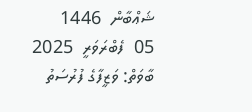ޝަޢްބާން  1446
05  ފެބްރަވަރީ  2025
ބާވަތް: ވަޒީފާގެ ފުރުސަތު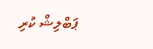ޕަބްލިޝް ކުރި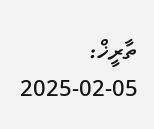ތާރީޚް: 05-02-2025